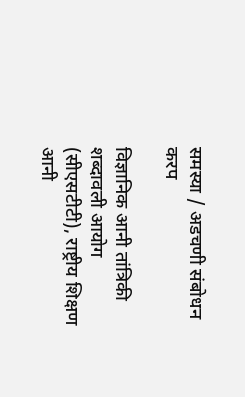समस्या / अडचणी संबोधन करप

विज्ञानिक आनी तांत्रिकी शब्दावली आयोग (सीएसटीटी), राष्ट्रीय शिक्षण आनी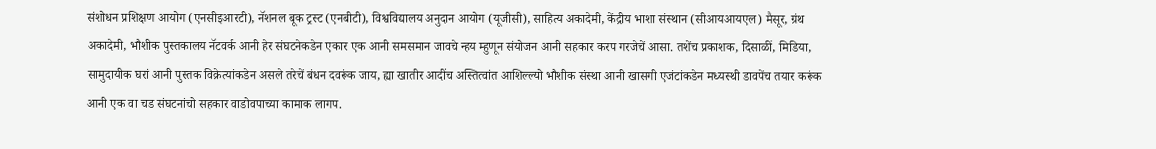संशोधन प्रशिक्षण आयोग (एनसीइआरटी), नॅशनल बूक ट्रस्ट (एनबीटी), विश्वविद्यालय अनुदान आयोग (यूजीसी), साहित्य अकादेमी, केंद्रीय भाशा संस्थान (सीआयआयएल) मैसूर, ग्रंथ अकादेमी, भौशीक पुस्तकालय नॅटवर्क आनी हेर संघटनेकडेन एकार एक आनी समसमान जावचे न्हय म्हुणून संयोजन आनी सहकार करप गरजेचें आसा. तशेंच प्रकाशक, दिसाळीं, मिडिया, सामुदायीक घरां आनी पुस्तक विक्रेत्यांकडेन असले तरेचें बंधन दवरूंक जाय, ह्या खातीर आदींच अस्तित्वांत आशिल्ल्यो भौशीक संस्था आनी खासगी एजंटांकडेन मध्यस्थी डावपेंच तयार करूंक आनी एक वा चड संघटनांचो सहकार वाडोवपाच्या कामाक लागप.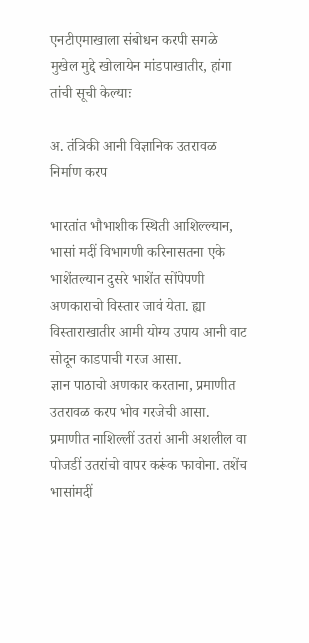एनटीएमाखाला संबोधन करपी सगळे मुखेल मुद्दे खोलायेन मांडपाखातीर, हांगा तांची सूची केल्याः

अ. तंत्रिकी आनी विज्ञानिक उतरावळ निर्माण करप

भारतांत भौभाशीक स्थिती आशिल्ल्यान, भासां मदीं विभागणी करिनासतना एके भाशेंतल्यान दुसरे भाशेंत सोंपेपणी अणकाराचो विस्तार जावं येता. ह्या विस्ताराखातीर आमी योग्य उपाय आनी वाट सोदून काडपाची गरज आसा.
ज्ञान पाठाचो अणकार करताना, प्रमाणीत उतरावळ करप भोव गरजेची आसा. प्रमाणीत नाशिल्लीं उतरां आनी अशलील वा पोजडीं उतरांचो वापर करूंक फावोना. तशेंच भासांमदीं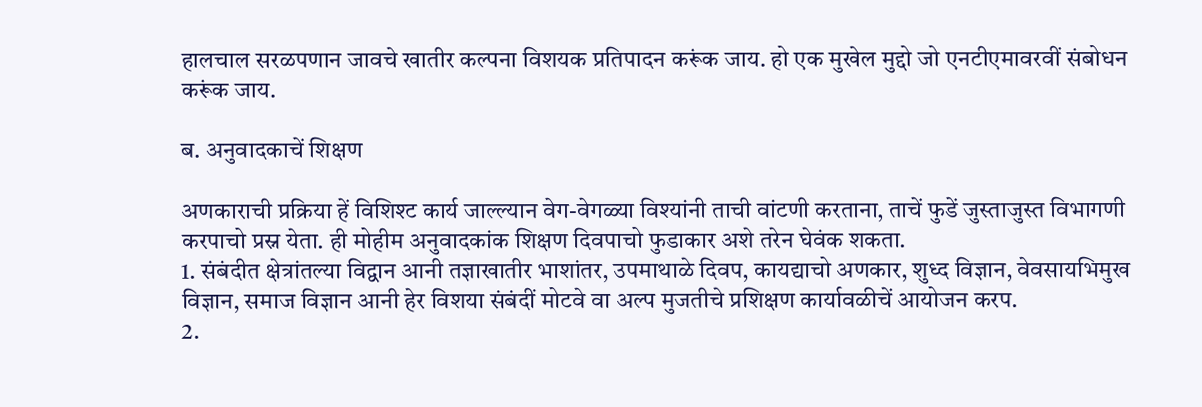हालचाल सरळपणान जावचे खातीर कल्पना विशयक प्रतिपादन करूंक जाय. हो एक मुखेल मुद्दो जो एनटीएमावरवीं संबोधन करूंक जाय.

ब. अनुवादकाचें शिक्षण

अणकाराची प्रक्रिया हें विशिश्ट कार्य जाल्ल्यान वेग-वेगळ्या विश्यांनी ताची वांटणी करताना, ताचें फुडें जुस्ताजुस्त विभागणी करपाचो प्रस्न येता. ही मोहीम अनुवादकांक शिक्षण दिवपाचो फुडाकार अशे तरेन घेवंक शकता.
1. संबंदीत क्षेत्रांतल्या विद्वान आनी तज्ञाखातीर भाशांतर, उपमाथाळे दिवप, कायद्याचो अणकार, शुध्द विज्ञान, वेवसायभिमुख विज्ञान, समाज विज्ञान आनी हेर विशया संबंदीं मोटवे वा अल्प मुजतीचे प्रशिक्षण कार्यावळीचें आयोजन करप.
2.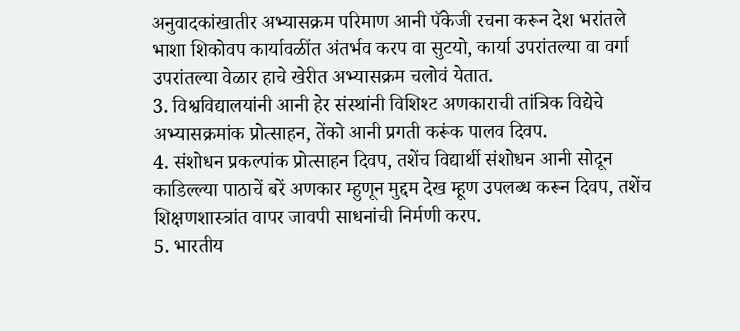अनुवादकांखातीर अभ्यासक्रम परिमाण आनी पॅकेजी रचना करून देश भरांतले भाशा शिकोवप कार्यावळींत अंतर्भव करप वा सुटयो, कार्या उपरांतल्या वा वर्गा उपरांतल्या वेळार हाचे खेरीत अभ्यासक्रम चलोवं येतात.
3. विश्वविद्यालयांनी आनी हेर संस्थांनी विशिश्ट अणकाराची तांत्रिक विद्येचे अभ्यासक्रमांक प्रोत्साहन, तेंको आनी प्रगती करूंक पालव दिवप.
4. संशोधन प्रकल्पांक प्रोत्साहन दिवप, तशेंच विद्यार्थी संशोधन आनी सोदून काडिल्ल्या पाठाचें बरें अणकार म्हुणून मुद्दम देख म्हूण उपलब्ध करून दिवप, तशेंच शिक्षणशास्त्रांत वापर जावपी साधनांची निर्मणी करप.
5. भारतीय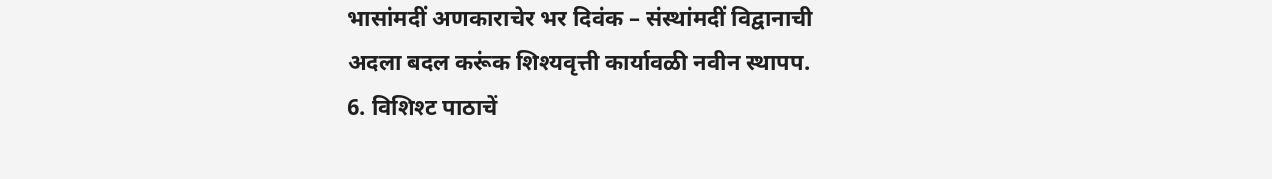भासांमदीं अणकाराचेर भर दिवंक – संस्थांमदीं विद्वानाची अदला बदल करूंक शिश्यवृत्ती कार्यावळी नवीन स्थापप.
6. विशिश्ट पाठाचें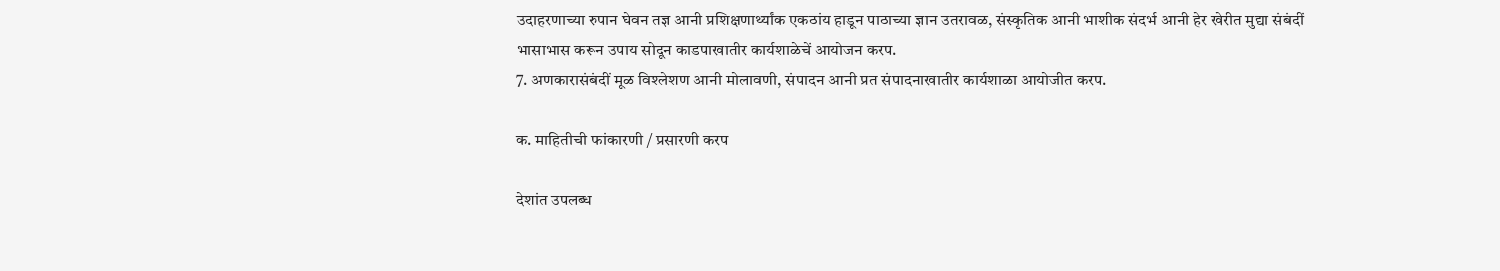उदाहरणाच्या रुपान घेवन तज्ञ आनी प्रशिक्षणार्थ्यांक एकठांय हाडून पाठाच्या ज्ञान उतरावळ, संस्कृतिक आनी भाशीक संदर्भ आनी हेर खेरीत मुद्या संबंदीं भासाभास करून उपाय सोदून काडपाखातीर कार्यशाळेचें आयोजन करप.
7. अणकारासंबंदीं मूळ विश्लेशण आनी मोलावणी, संपादन आनी प्रत संपादनाखातीर कार्यशाळा आयोजीत करप.

क. माहितीची फांकारणी / प्रसारणी करप

देशांत उपलब्ध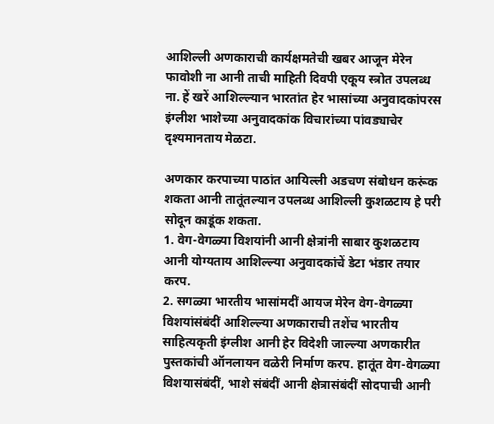आशिल्ली अणकाराची कार्यक्षमतेची खबर आजून मेरेन फावोशी ना आनी ताची माहिती दिवपी एकूय स्त्रोत उपलब्ध ना. हें खरें आशिल्ल्यान भारतांत हेर भासांच्या अनुवादकांपरस इंग्लीश भाशेच्या अनुवादकांक विचारांच्या पांवड्याचेर दृश्यमानताय मेळटा.

अणकार करपाच्या पाठांत आयिल्ली अडचण संबोधन करूंक शकता आनी तातूंतल्यान उपलब्ध आशिल्ली कुशळटाय हे परी सोदून काडूंक शकता.
1. वेग-वेगळ्या विशयांनी आनी क्षेत्रांनी साबार कुशळटाय आनी योग्यताय आशिल्ल्या अनुवादकांचें डेटा भंडार तयार करप.
2. सगळ्या भारतीय भासांमदीं आयज मेरेन वेग-वेगळ्या विशयांसंबंदीं आशिल्ल्या अणकाराची तशेंच भारतीय साहित्यकृती इंग्लीश आनी हेर विदेशी जाल्ल्या अणकारीत पुस्तकांची ऑनलायन वळेरी निर्माण करप. हातूंत वेग-वेगळ्या विशयासंबंदीं, भाशे संबंदीं आनी क्षेत्रासंबंदीं सोदपाची आनी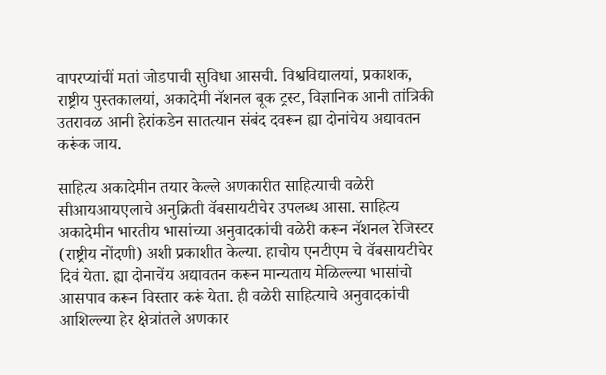वापरप्यांचीं मतां जोडपाची सुविधा आसची. विश्वविद्यालयां, प्रकाशक, राष्ट्रीय पुस्तकालयां, अकादेमी नॅशनल बूक ट्रस्ट, विज्ञानिक आनी तांत्रिकी उतरावळ आनी हेरांकडेन सातत्यान संबंद दवरून ह्या दोनांचेय अद्यावतन करूंक जाय.

साहित्य अकादेमीन तयार केल्ले अणकारीत साहित्याची वळेरी सीआयआयएलाचे अनुक्रिती वॅबसायटीचेर उपलब्ध आसा. साहित्य अकादेमीन भारतीय भासांच्या अनुवादकांची वळेरी करून नॅशनल रेजिस्टर (राष्ट्रीय नोंदणी) अशी प्रकाशीत केल्या. हाचोय एनटीएम चे वॅबसायटीचेर दिवं येता. ह्या दोनाचेंय अद्यावतन करून मान्यताय मेळिल्ल्या भासांचो आसपाव करून विस्तार करूं येता. ही वळेरी साहित्याचे अनुवादकांची आशिल्ल्या हेर क्षेत्रांतले अणकार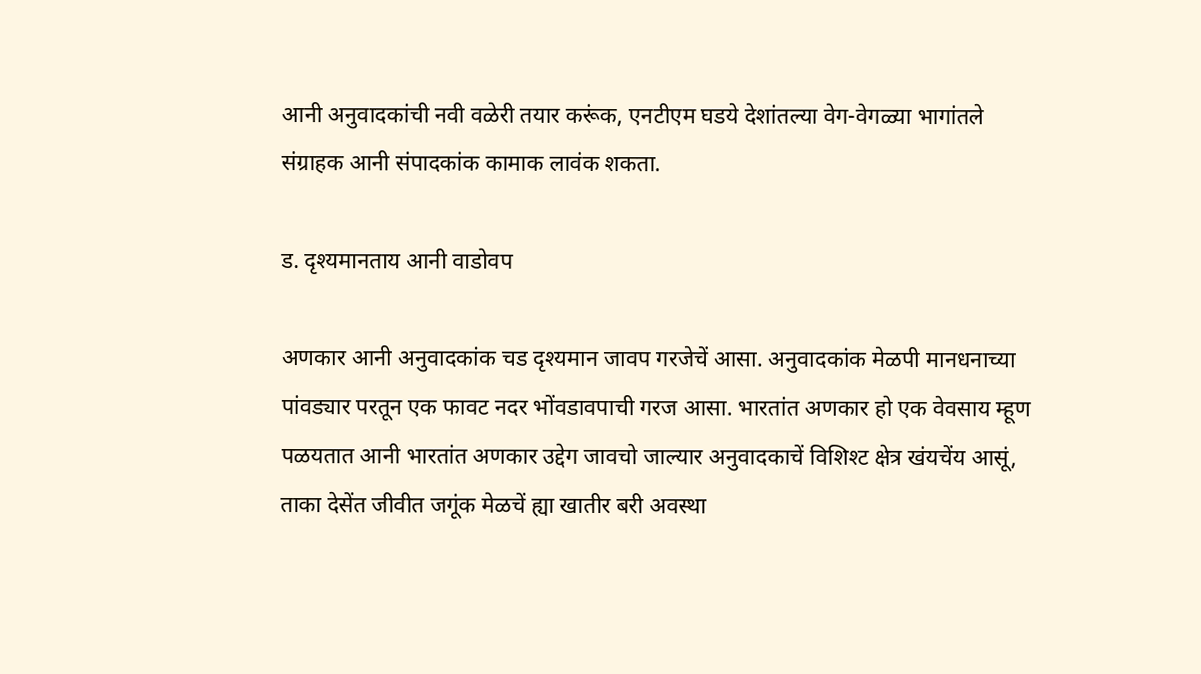आनी अनुवादकांची नवी वळेरी तयार करूंक, एनटीएम घडये देशांतल्या वेग-वेगळ्या भागांतले संग्राहक आनी संपादकांक कामाक लावंक शकता.

ड. दृश्यमानताय आनी वाडोवप

अणकार आनी अनुवादकांक चड दृश्यमान जावप गरजेचें आसा. अनुवादकांक मेळपी मानधनाच्या पांवड्यार परतून एक फावट नदर भोंवडावपाची गरज आसा. भारतांत अणकार हो एक वेवसाय म्हूण पळयतात आनी भारतांत अणकार उद्देग जावचो जाल्यार अनुवादकाचें विशिश्ट क्षेत्र खंयचेंय आसूं, ताका देसेंत जीवीत जगूंक मेळचें ह्या खातीर बरी अवस्था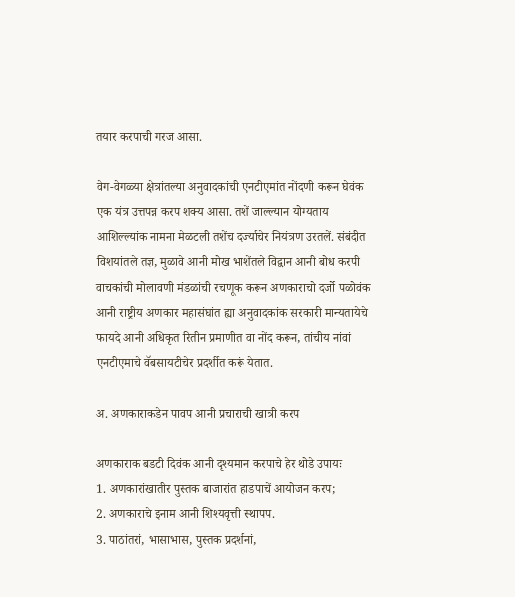तयार करपाची गरज आसा.

वेग-वेगळ्या क्षेत्रांतल्या अनुवादकांची एनटीएमांत नोंदणी करून घेवंक एक यंत्र उत्तपन्न करप शक्य आसा. तशें जाल्ल्यान योग्यताय आशिल्ल्यांक नामना मेळटली तशेंच दर्ज्याचेर नियंत्रण उरतलें. संबंदीत विशयांतले तज्ञ, मुळावे आनी मोख भाशेंतले विद्वान आनी बोध करपी वाचकांची मोलावणी मंडळांची रचणूक करून अणकाराचो दर्जो पळोवंक आनी राष्ट्रीय अणकार महासंघांत ह्या अनुवादकांक सरकारी मान्यतायेचे फायदे आनी अधिकृत रितीन प्रमाणीत वा नोंद करून, तांचीय नांवां एनटीएमाचे वॅबसायटीचेर प्रदर्शीत करूं येतात.

अ. अणकाराकडेन पावप आनी प्रचाराची खात्री करप

अणकाराक बडटी दिवंक आनी दृश्यमान करपाचे हेर थोडे उपायः
1. अणकारांखातीर पुस्तक बाजारांत हाडपाचें आयोजन करप;
2. अणकाराचे इनाम आनी शिश्यवृत्ती स्थापप.
3. पाठांतरां, भासाभास, पुस्तक प्रदर्शनां,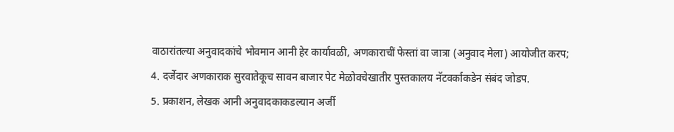वाठारांतल्या अनुवादकांचे भोवमान आनी हेर कार्यावळी, अणकाराचीं फेस्तां वा जात्रा (अनुवाद मेला) आयोजीत करप;
4. दर्जेदार अणकाराक सुरवातेकूच सावन बाजार पेट मेळोवचेखातीर पुस्तकालय नॅटवर्काकडेन संबंद जोडप.
5. प्रकाशन, लेखक आनी अनुवादकाकडल्यान अर्जी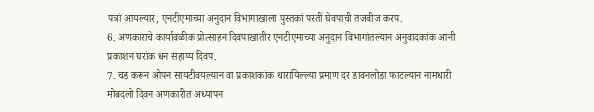पत्रां आयल्यार, एनटीएमाच्या अनुदान विभागाखाला पुस्तकां परतीं घेवपाची तजवीज करप.
6. अणकाराचे कार्यावळीक प्रोत्साहन दिवपाखातीर एनटीएमाच्या अनुदान विभागांतल्यान अनुवादकांक आनी प्रकाशन घरांक धन सहाय्य दिवप.
7. चड करून ओपन सायटीवयल्यान वा प्रकाशकांक थारायिल्ल्या प्रमाण दर डावनलोडा फाटल्यान नामधारी मोबदलो दिवन अणकारीत अध्यापन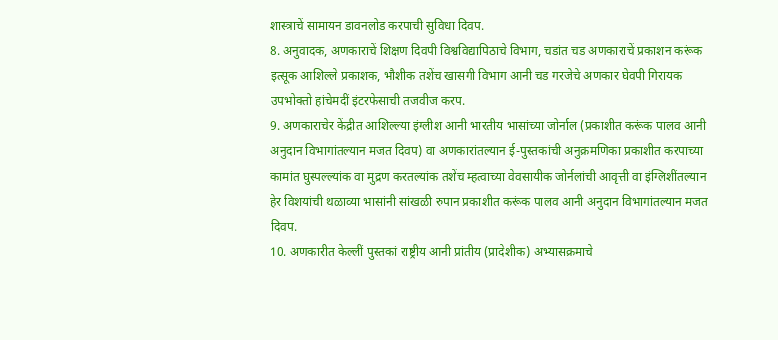शास्त्राचें सामायन डावनलोड करपाची सुविधा दिवप.
8. अनुवादक, अणकाराचें शिक्षण दिवपी विश्वविद्यापिठाचे विभाग, चडांत चड अणकाराचें प्रकाशन करूंक इत्सूक आशिल्ले प्रकाशक, भौशीक तशेंच खासगी विभाग आनी चड गरजेचे अणकार घेवपी गिरायक उपभोक्तो हांचेमदीं इंटरफेसाची तजवीज करप.
9. अणकाराचेर केंद्रीत आशिल्ल्या इंग्लीश आनी भारतीय भासांच्या जोर्नाल (प्रकाशीत करूंक पालव आनी अनुदान विभागांतल्यान मजत दिवप) वा अणकारांतल्यान ई-पुस्तकांची अनुक्रमणिका प्रकाशीत करपाच्या कामांत घुस्पल्ल्यांक वा मुद्रण करतल्यांक तशेंच म्हत्वाच्या वेवसायीक जोर्नलांची आवृत्ती वा इंग्लिशींतल्यान हेर विशयांची थळाव्या भासांनी सांखळी रुपान प्रकाशीत करूंक पालव आनी अनुदान विभागांतल्यान मजत दिवप.
10. अणकारीत केल्लीं पुस्तकां राष्ट्रीय आनी प्रांतीय (प्रादेशीक) अभ्यासक्रमाचे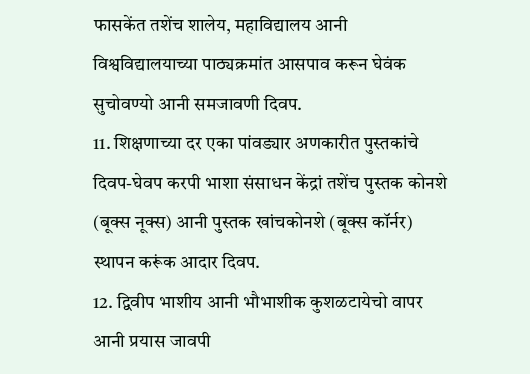फासकेंत तशेंच शालेय, महाविद्यालय आनी विश्वविद्यालयाच्या पाठ्यक्रमांत आसपाव करून घेवंक सुचोवण्यो आनी समजावणी दिवप.
11. शिक्षणाच्या दर एका पांवड्यार अणकारीत पुस्तकांचे दिवप-घेवप करपी भाशा संसाधन केंद्रां तशेंच पुस्तक कोनशे (बूक्स नूक्स) आनी पुस्तक खांचकोनशे (बूक्स कॉर्नर) स्थापन करूंक आदार दिवप.
12. द्विवीप भाशीय आनी भौभाशीक कुशळटायेचो वापर आनी प्रयास जावपी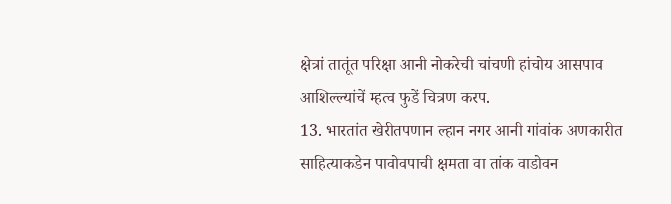क्षेत्रां तातूंत परिक्षा आनी नोकरेची चांचणी हांचोय आसपाव आशिल्ल्यांचें म्हत्व फुडें चित्रण करप.
13. भारतांत खेरीतपणान ल्हान नगर आनी गांवांक अणकारीत साहित्याकडेन पावोवपाची क्षमता वा तांक वाडोवन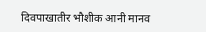दिवपाखातीर भौशीक आनी मानव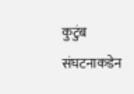कुटुंब संघटनाकडेन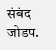संबंद जोडप.